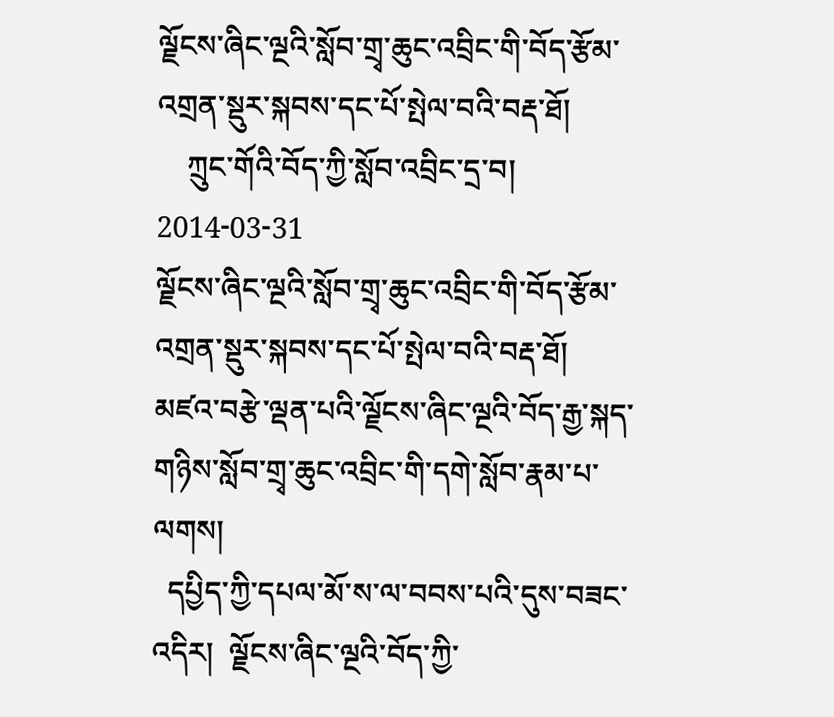ལྗོངས་ཞིང་ལྔའི་སློབ་གྲྭ་ཆུང་འབྲིང་གི་བོད་རྩོམ་འགྲན་སྡུར་སྐབས་དང་པོ་སྤེལ་བའི་བརྡ་ཐོ།
    ཀྲུང་གོའི་བོད་ཀྱི་སློབ་འབྲིང་དྲ་བ།    2014-03-31
ལྗོངས་ཞིང་ལྔའི་སློབ་གྲྭ་ཆུང་འབྲིང་གི་བོད་རྩོམ་འགྲན་སྡུར་སྐབས་དང་པོ་སྤེལ་བའི་བརྡ་ཐོ།
མཛའ་བརྩེ་ལྡན་པའི་ལྗོངས་ཞིང་ལྔའི་བོད་རྒྱ་སྐད་གཉིས་སློབ་གྲྭ་ཆུང་འབྲིང་གི་དགེ་སློབ་རྣམ་པ་ལགས།
  དཔྱིད་ཀྱི་དཔལ་མོ་ས་ལ་བབས་པའི་དུས་བཟང་འདིར།  ལྗོངས་ཞིང་ལྔའི་བོད་ཀྱི་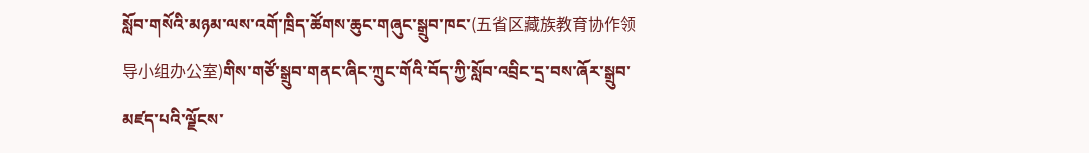སློབ་གསོའི་མཉམ་ལས་འགོ་ཁྲིད་ཚོགས་ཆུང་གཞུང་སྒྲུབ་ཁང་(五省区藏族教育协作领导小组办公室)གིས་གཙོ་སྒྲུབ་གནང་ཞིང་ཀྲུང་གོའི་བོད་ཀྱི་སློབ་འབྲིང་དྲ་བས་ཞོར་སྒྲུབ་མཛད་པའི་ལྗོངས་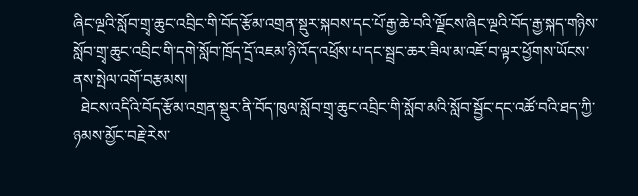ཞིང་ལྔའི་སློབ་གྲྭ་ཆུང་འབྲིང་གི་བོད་རྩོམ་འགྲན་སྡུར་སྐབས་དང་པོ་རྒྱ་ཆེ་བའི་ལྗོངས་ཞིང་ལྔའི་བོད་རྒྱ་སྐད་གཉིས་སློབ་གྲྭ་ཆུང་འབྲིང་གི་དགེ་སློབ་ཁྲོད་དྲོ་འཇམ་ཉི་འོད་འཕྲོས་པ་དང་སྦྲང་ཆར་ཟིལ་མ་འཇོ་བ་ལྟར་ཕྱོགས་ཡོངས་ནས་སྤེལ་འགོ་བརྩམས།
  ཐེངས་འདིའི་བོད་རྩོམ་འགྲན་སྡུར་ནི་བོད་ཁུལ་སློབ་གྲྭ་ཆུང་འབྲིང་གི་སློབ་མའི་སློབ་སྦྱོང་དང་འཚོ་བའི་ཐད་ཀྱི་ཉམས་མྱོང་བརྗེ་རེས་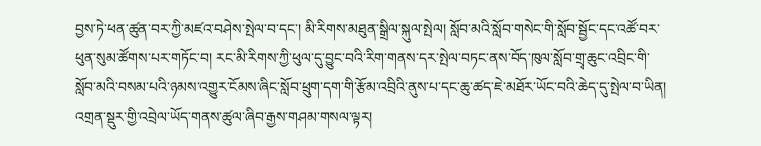བྱས་ཏེ་ཕན་ཚུན་བར་ཀྱི་མཛའ་བཤེས་སྤེལ་བ་དང་། མི་རིགས་མཐུན་སྒྲིལ་སྐུལ་སྤེལ། སློབ་མའི་སློབ་གསེང་གི་སློབ་སྦྱོང་དང་འཚོ་བར་ཕུན་སུམ་ཚོགས་པར་གཏོང་བ། རང་མི་རིགས་ཀྱི་ཕུལ་དུ་བྱུང་བའི་རིག་གནས་དར་སྤེལ་བཏང་ནས་བོད་ཁུལ་སློབ་གྲྭ་ཆུང་འབྲིང་གི་སློབ་མའི་བསམ་པའི་ཉམས་འགྱུར་ངོམས་ཞིང་སློབ་ཕྲུག་དག་གི་རྩོམ་འབྲིའི་ནུས་པ་དང་ཆུ་ཚད་ཇེ་མཐོར་ཡོང་བའི་ཆེད་དུ་སྤེལ་བ་ཡིན།
འགྲན་སྡུར་གྱི་འབྲེལ་ཡོད་གནས་ཚུལ་ཞིབ་རྒྱས་གཤམ་གསལ་ལྟར།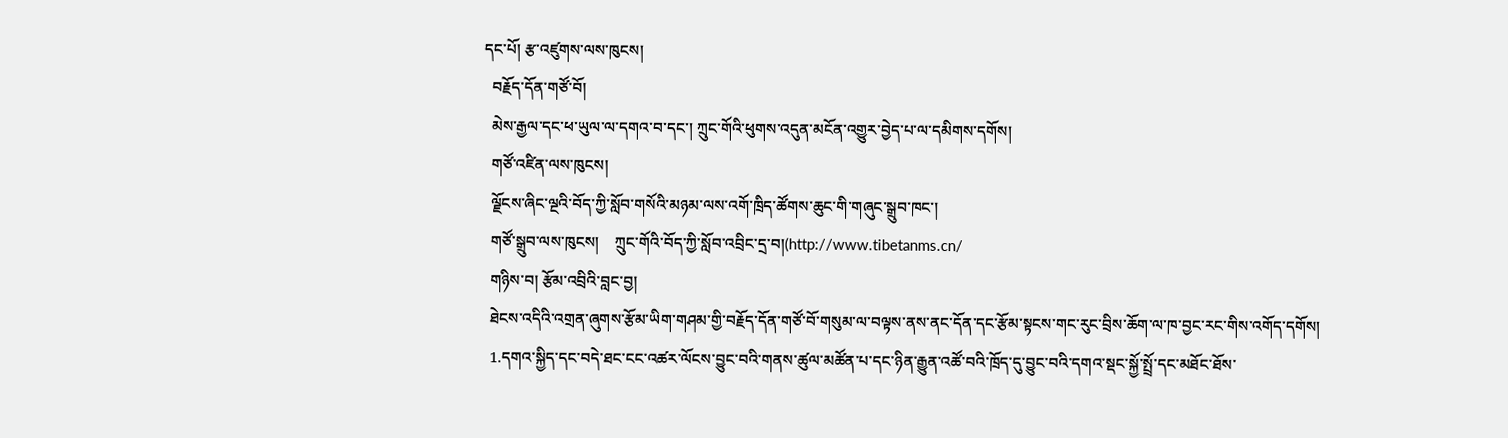དང་པོ། རྩ་འཛུགས་ལས་ཁུངས།
  བརྗོད་དོན་གཙོ་བོ།
  མེས་རྒྱལ་དང་ཕ་ཡུལ་ལ་དགའ་བ་དང་། ཀྲུང་གོའི་ཕུགས་འདུན་མངོན་འགྱུར་བྱེད་པ་ལ་དམིགས་དགོས།
  གཙོ་འཛིན་ལས་ཁུངས།
  ལྗོངས་ཞིང་ལྔའི་བོད་ཀྱི་སློབ་གསོའི་མཉམ་ལས་འགོ་ཁྲིད་ཚོགས་ཆུང་གི་གཞུང་སྒྲུབ་ཁང་།
  གཙོ་སྒྲུབ་ལས་ཁུངས།    ཀྲུང་གོའི་བོད་ཀྱི་སློབ་འབྲིང་དྲ་བ།(http://www.tibetanms.cn/
  གཉིས་བ། རྩོམ་འབྲིའི་བླང་བྱ།
  ཐེངས་འདིའི་འགྲན་ཞུགས་རྩོམ་ཡིག་གཤམ་གྱི་བརྗོད་དོན་གཙོ་བོ་གསུམ་ལ་བལྟས་ནས་ནང་དོན་དང་རྩོམ་སྟངས་གང་རུང་བྲིས་ཆོག་ལ་ཁ་བྱང་རང་གིས་འགོད་དགོས།
  1.དགའ་སྐྱིད་དང་བདེ་ཐང་ངང་འཚར་ལོངས་བྱུང་བའི་གནས་ཚུལ་མཚོན་པ་དང་ཉིན་རྒྱུན་འཚོ་བའི་ཁྲོད་དུ་བྱུང་བའི་དགའ་སྡང་སྐྱོ་སྤྲོ་དང་མཐོང་ཐོས་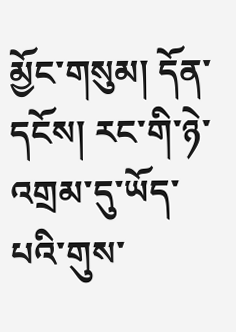མྱོང་གསུམ། དོན་དངོས། རང་གི་ཉེ་འགྲམ་དུ་ཡོད་པའི་གུས་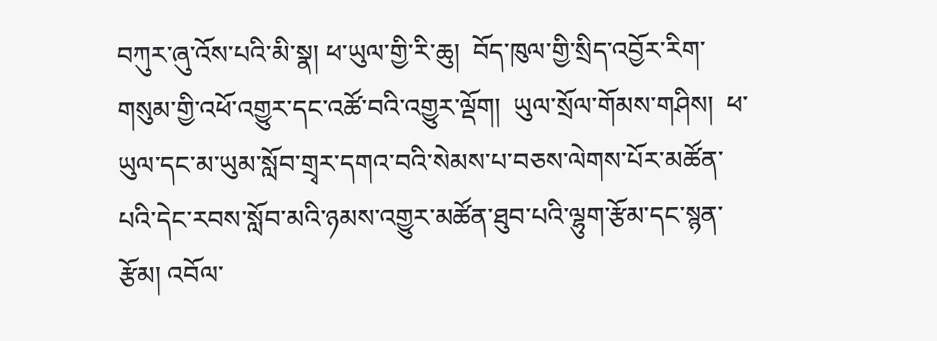བཀུར་ཞུ་འོས་པའི་མི་སྣ། ཕ་ཡུལ་གྱི་རི་ཆུ།  བོད་ཁུལ་གྱི་སྲིད་འབྱོར་རིག་གསུམ་གྱི་འཕོ་འགྱུར་དང་འཚོ་བའི་འགྱུར་ལྡོག།  ཡུལ་སྲོལ་གོམས་གཤིས།  ཕ་ཡུལ་དང་མ་ཡུམ་སློབ་གྲྭར་དགའ་བའི་སེམས་པ་བཅས་ལེགས་པོར་མཚོན་པའི་དེང་རབས་སློབ་མའི་ཉམས་འགྱུར་མཚོན་ཐུབ་པའི་ལྷུག་རྩོམ་དང་སྙན་རྩོམ། འབོལ་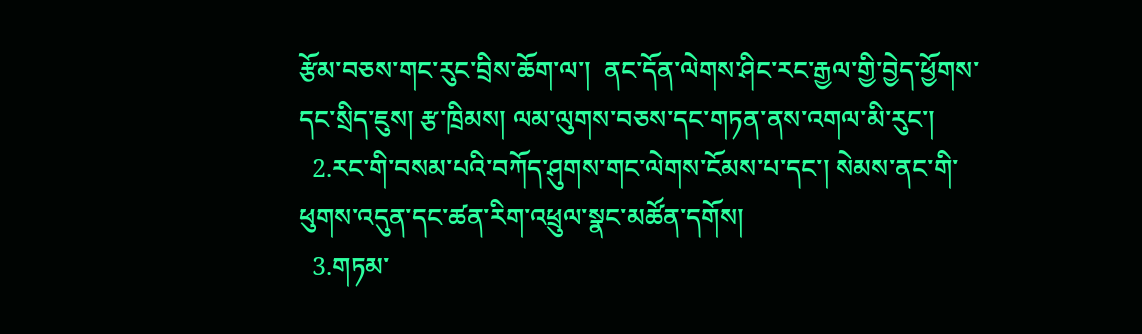རྩོམ་བཅས་གང་རུང་བྲིས་ཆོག་ལ་།  ནང་དོན་ལེགས་ཤིང་རང་རྒྱལ་གྱི་བྱེད་ཕྱོགས་དང་སྲིད་ཇུས། རྩ་ཁྲིམས། ལམ་ལུགས་བཅས་དང་གཏན་ནས་འགལ་མི་རུང་།
  2.རང་གི་བསམ་པའི་བཀོད་ཤུགས་གང་ལེགས་ངོམས་པ་དང་། སེམས་ནང་གི་ཕུགས་འདུན་དང་ཚན་རིག་འཕྲུལ་སྣང་མཚོན་དགོས།
  3.གཏམ་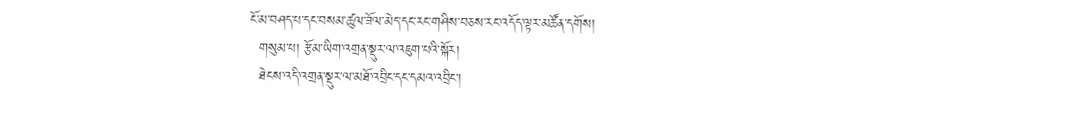ངོ་མ་བཤད་པ་དང་བསམ་ཚུལ་ཟོལ་མེད་དང་རང་གཤིས་བཅས་རང་འདོད་ལྟར་མཚོན་དགོས།
  གསུམ་པ། རྩོམ་ཡིག་འགྲན་སྡུར་ལ་འཇུག་པའི་སྐོར།
  ཐེངས་འདི་འགྲན་སྡུར་ལ་མཐོ་འབྲིང་དང་དམའ་འབྲིང་།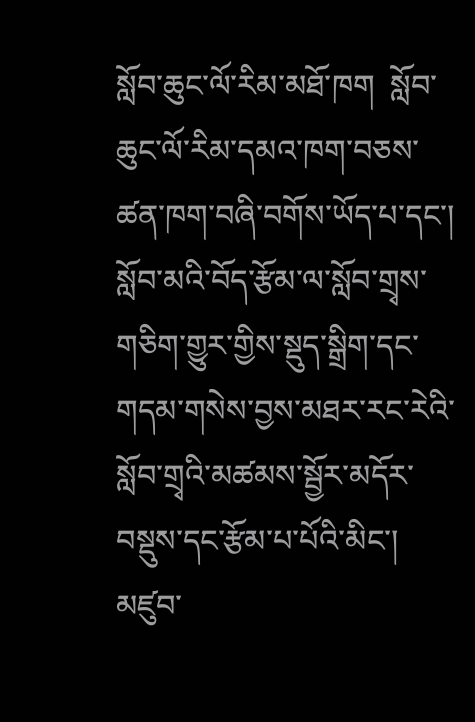སློབ་ཆུང་ལོ་རིམ་མཐོ་ཁག  སློབ་ཆུང་ལོ་རིམ་དམའ་ཁག་བཅས་ཚན་ཁག་བཞི་བགོས་ཡོད་པ་དང་།  སློབ་མའི་བོད་རྩོམ་ལ་སློབ་གྲྭས་གཅིག་གྱུར་གྱིས་སྡུད་སྒྲིག་དང་གདམ་གསེས་བྱས་མཐར་རང་རེའི་སློབ་གྲྭའི་མཚམས་སྦྱོར་མདོར་བསྡུས་དང་རྩོམ་པ་པོའི་མིང་། མཛུབ་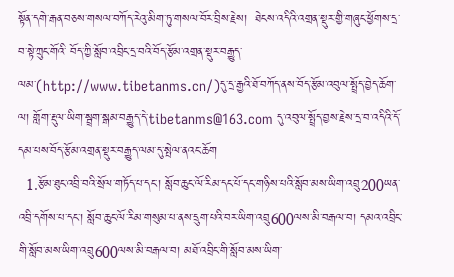སྟོན་དགེ་རྒན་བཅས་གསལ་བཀོད་རེའུ་མིག་ཏུ་གསལ་བོར་བྲིས་རྗེས།  ཐེངས་འདིའི་འགྲན་སྡུར་གྱི་གཞུང་ཕྱོགས་དྲ་བ་སྟེ་ཀྲུང་གོའི་ བོད་ཀྱི་སློབ་འབྲིང་དྲ་བའི་བོད་རྩོམ་འགྲན་སྡུར་བརྒྱུད་ལམ་(http://www.tibetanms.cn/)དུ་དྲ་རྒྱའི་ཐོ་བཀོད་ནས་བོད་རྩོམ་འབུལ་སྤྲོད་བྱེད་ཆོག་ལ། གློག་རྡུལ་ཡིག་སྦྲག་སྒམ་བརྒྱུད་དེ་tibetanms@163.com དུ་འབུལ་སྤྲོད་བྱས་རྗེས་དྲ་བ་འདིའི་དོ་དམ་པས་བོད་རྩོམ་འགྲན་སྡུར་བརྒྱུད་ལམ་དུ་སྤེལ་ནའང་ཆོག
  1.རྩོམ་ཐུང་འབྲི་བའི་སྲོལ་གཏོད་པ་དང་། སློབ་ཆུང་ལོ་རིམ་དང་པོ་དང་གཉིས་པའི་སློབ་མས་ཡིག་འབྲུ200ཡན་འབྲི་དགོས་པ་དང་། སློབ་ཆུང་ལོ་རིམ་གསུམ་པ་ནས་དྲུག་པའི་བར་ཡིག་འབྲུ600ལས་མི་བརྒལ་བ། དམའ་འབྲིང་གི་སློབ་མས་ཡིག་འབྲུ600ལས་མི་བརྒལ་བ། མཐོ་འབྲིང་གི་སློབ་མས་ཡིག་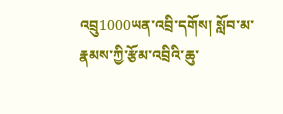འབྲུ1000ཡན་འབྲི་དགོས། སློབ་མ་རྣམས་ཀྱི་རྩོམ་འབྲིའི་ཆུ་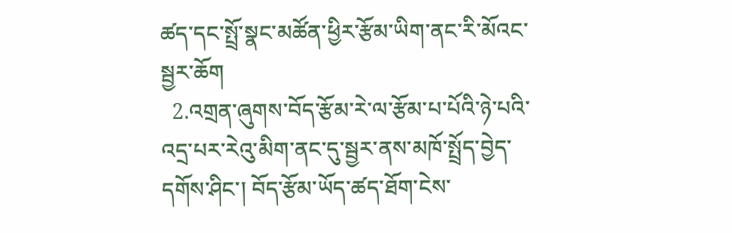ཚད་དང་སྤྲོ་སྣང་མཚོན་ཕྱིར་རྩོམ་ཡིག་ནང་རི་མོའང་སྦྱར་ཆོག
  2.འགྲན་ཞུགས་བོད་རྩོམ་རེ་ལ་རྩོམ་པ་པོའི་ཉེ་པའི་འདྲ་པར་རེའུ་མིག་ནང་དུ་སྦྱར་ནས་མཁོ་སྤྲོད་བྱེད་དགོས་ཤིང་། བོད་རྩོམ་ཡོད་ཚད་ཐོག་ངེས་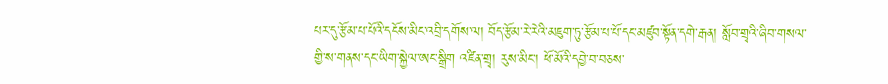པར་དུ་རྩོམ་པ་པོའི་དངོས་མིང་འབྲི་དགོས་ལ། བོད་རྩོམ་རེ་རེའི་མཇུག་ཏུ་རྩོམ་པ་པོ་དང་མཛུབ་སྟོན་དགེ་རྒན། སློབ་གྲྭའི་ཞིབ་གསལ་གྱི་ས་གནས་དང་ཡིག་སྐྱེལ་ཨང་སྒྲིག འཛིན་གྲྭ། རུས་མིང་། ཕོ་མོའི་དབྱེ་བ་བཅས་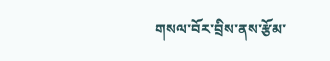གསལ་བོར་བྲིས་ནས་རྩོམ་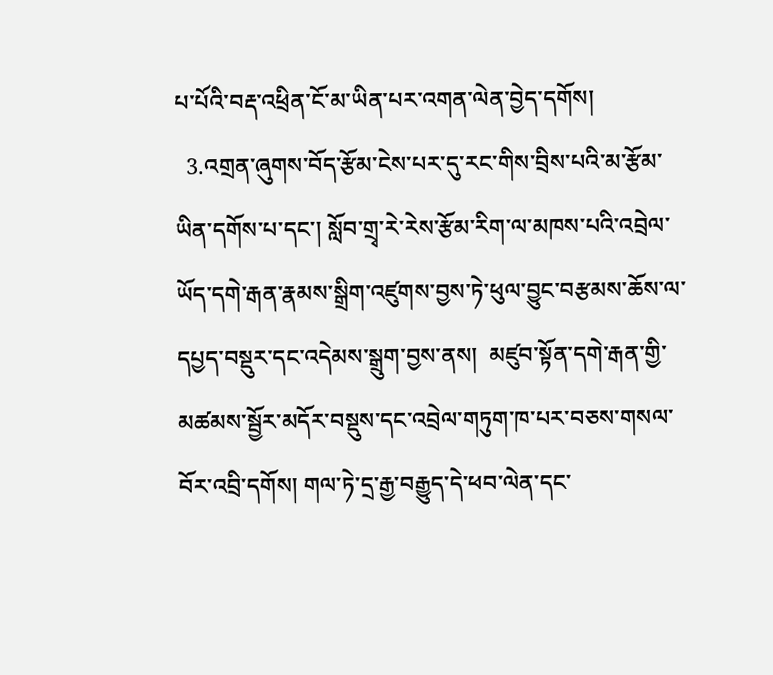པ་པོའི་བརྡ་འཕྲིན་ངོ་མ་ཡིན་པར་འགན་ལེན་བྱེད་དགོས།
  3.འགྲན་ཞུགས་བོད་རྩོམ་ངེས་པར་དུ་རང་གིས་བྲིས་པའི་མ་རྩོམ་ཡིན་དགོས་པ་དང་། སློབ་གྲྭ་རེ་རེས་རྩོམ་རིག་ལ་མཁས་པའི་འབྲེལ་ཡོད་དགེ་རྒན་རྣམས་སྒྲིག་འཛུགས་བྱས་ཏེ་ཕུལ་བྱུང་བརྩམས་ཆོས་ལ་དཔྱད་བསྡུར་དང་འདེམས་སྒྲུག་བྱས་ནས།  མཛུབ་སྟོན་དགེ་རྒན་གྱི་མཚམས་སྦྱོར་མདོར་བསྡུས་དང་འབྲེལ་གཏུག་ཁ་པར་བཅས་གསལ་བོར་འབྲི་དགོས། གལ་ཏེ་དྲ་རྒྱ་བརྒྱུད་དེ་ཕབ་ལེན་དང་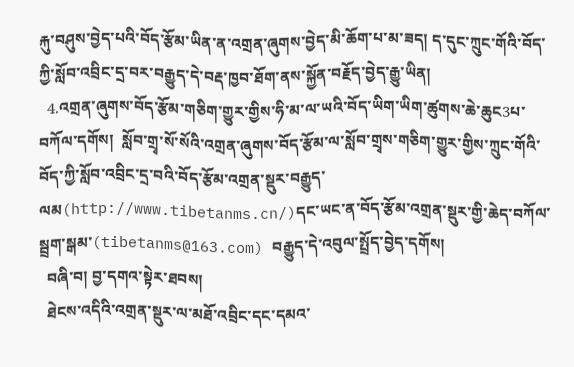རྐུ་བཤུས་བྱེད་པའི་བོད་རྩོམ་ཡིན་ན་འགྲན་ཞུགས་བྱེད་མི་ཆོག་པ་མ་ཟད། ད་དུང་ཀྲུང་གོའི་བོད་ཀྱི་སློབ་འབྲིང་དྲ་བར་བརྒྱུད་དེ་བརྡ་ཁྱབ་ཐོག་ནས་སྐྱོན་བརྗོད་བྱེད་རྒྱུ་ཡིན།
  4.འགྲན་ཞུགས་བོད་རྩོམ་གཅིག་གྱུར་གྱིས་ཧི་མ་ལ་ཡའི་བོད་ཡིག་ཡིག་ཚུགས་ཆེ་ཆུང3པ་བཀོལ་དགོས།  སློབ་གྲྭ་སོ་སོའི་འགྲན་ཞུགས་བོད་རྩོམ་ལ་སློབ་གྲྭས་གཅིག་གྱུར་གྱིས་ཀྲུང་གོའི་ བོད་ཀྱི་སློབ་འབྲིང་དྲ་བའི་བོད་རྩོམ་འགྲན་སྡུར་བརྒྱུད་ལམ(http://www.tibetanms.cn/)དང་ཡང་ན་བོད་རྩོམ་འགྲན་སྡུར་གྱི་ཆེད་བཀོལ་སྦྲག་སྒམ་(tibetanms@163.com) བརྒྱུད་དེ་འབུལ་སྤྲོད་བྱེད་དགོས།
  བཞི་བ། བྱ་དགའ་སྟེར་ཐབས།
  ཐེངས་འདིའི་འགྲན་སྡུར་ལ་མཐོ་འབྲིང་དང་དམའ་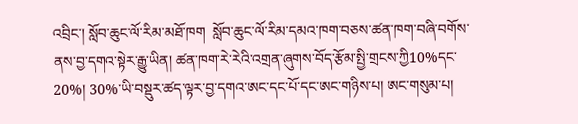འབྲིང་། སློབ་ཆུང་ལོ་རིམ་མཐོ་ཁག  སློབ་ཆུང་ལོ་རིམ་དམའ་ཁག་བཅས་ཚན་ཁག་བཞི་བགོས་ནས་བྱ་དགའ་སྟེར་རྒྱུ་ཡིན། ཚན་ཁག་རེ་རེའི་འགྲན་ཞུགས་བོད་རྩོམ་སྤྱི་གྲངས་ཀྱི10%དང་20%། 30%་ཡི་བསྡུར་ཚད་ལྟར་བྱ་དགའ་ཨང་དང་པོ་དང་ཨང་གཉིས་པ། ཨང་གསུམ་པ།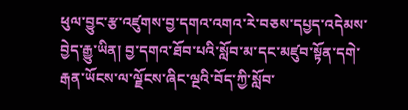ཕུལ་བྱུང་རྩ་འཛུགས་བྱ་དགའ་འགའ་རེ་བཅས་དཔྱད་འདེམས་བྱེད་རྒྱུ་ཡིན། བྱ་དགའ་ཐོབ་པའི་སློབ་མ་དང་མཛུབ་སྟོན་དགེ་རྒན་ཡོངས་ལ་ལྗོངས་ཞིང་ལྔའི་བོད་ཀྱི་སློབ་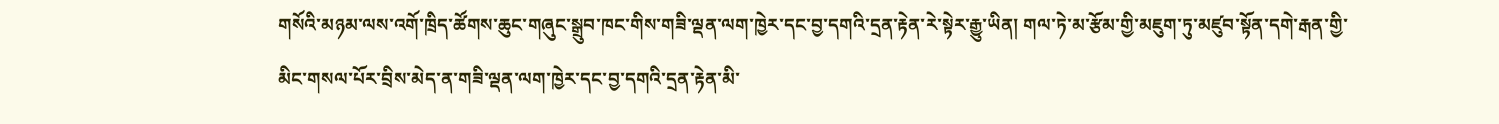གསོའི་མཉམ་ལས་འགོ་ཁྲིད་ཚོགས་ཆུང་གཞུང་སྒྲུབ་ཁང་གིས་གཟི་ལྡན་ལག་ཁྱེར་དང་བྱ་དགའི་དྲན་རྟེན་རེ་སྟེར་རྒྱུ་ཡིན། གལ་ཏེ་མ་རྩོམ་གྱི་མཇུག་ཏུ་མཛུབ་སྟོན་དགེ་རྒན་གྱི་མིང་གསལ་པོར་བྲིས་མེད་ན་གཟི་ལྡན་ལག་ཁྱེར་དང་བྱ་དགའི་དྲན་རྟེན་མི་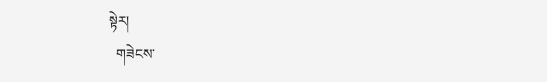སྟེར།
  གཟེངས་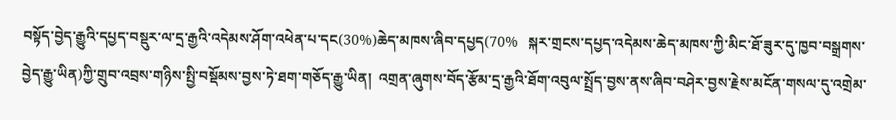བསྟོད་བྱེད་རྒྱུའི་དཔྱད་བསྡུར་ལ་དྲ་རྒྱའི་འདེམས་ཤོག་འཕེན་པ་དང(30%)ཆེད་མཁས་ཞིབ་དཔྱད(70%   སྐར་གྲངས་དཔྱད་འདེམས་ཆེད་མཁས་ཀྱི་མིང་ཐོ་ཟུར་དུ་ཁྱབ་བསྒྲགས་བྱེད་རྒྱུ་ཡིན)ཀྱི་གྲུབ་འབྲས་གཉིས་སྤྱི་བསྡོམས་བྱས་ཏེ་ཐག་གཅོད་རྒྱུ་ཡིན།  འགྲན་ཞུགས་བོད་རྩོམ་དྲ་རྒྱའི་ཐོག་འབུལ་སྤྲོད་བྱས་ནས་ཞིབ་བཤེར་བྱས་རྗེས་མངོན་གསལ་དུ་འགྲེམ་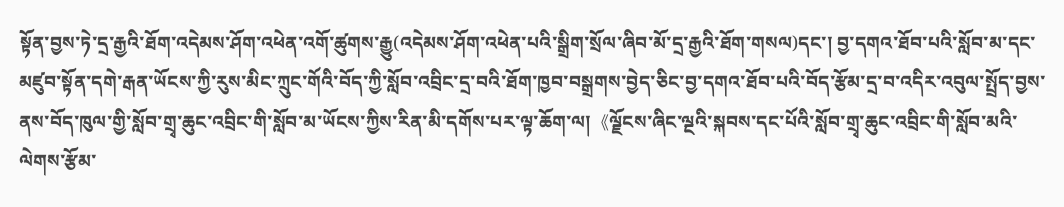སྟོན་བྱས་ཏེ་དྲ་རྒྱའི་ཐོག་འདེམས་ཤོག་འཕེན་འགོ་ཚུགས་རྒྱུ(འདེམས་ཤོག་འཕེན་པའི་སྒྲིག་སྲོལ་ཞིབ་མོ་དྲ་རྒྱའི་ཐོག་གསལ)དང་། བྱ་དགའ་ཐོབ་པའི་སློབ་མ་དང་མཛུབ་སྟོན་དགེ་རྒན་ཡོངས་ཀྱི་རུས་མིང་ཀྲུང་གོའི་བོད་ཀྱི་སློབ་འབྲིང་དྲ་བའི་ཐོག་ཁྱབ་བསྒྲགས་བྱེད་ཅིང་བྱ་དགའ་ཐོབ་པའི་བོད་རྩོམ་དྲ་བ་འདིར་འབུལ་སྤྲོད་བྱས་ནས་བོད་ཁུལ་གྱི་སློབ་གྲྭ་ཆུང་འབྲིང་གི་སློབ་མ་ཡོངས་ཀྱིས་རིན་མི་དགོས་པར་ལྟ་ཆོག་ལ།《ལྗོངས་ཞིང་ལྔའི་སྐབས་དང་པོའི་སློབ་གྲྭ་ཆུང་འབྲིང་གི་སློབ་མའི་ལེགས་རྩོམ་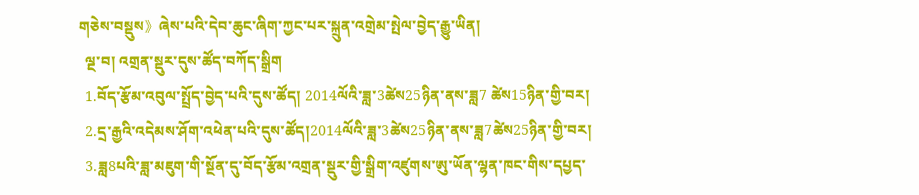གཅེས་བསྡུས》ཞེས་པའི་དེབ་ཆུང་ཞིག་ཀྱང་པར་སྐྲུན་འགྲེམ་སྤེལ་བྱེད་རྒྱུ་ཡིན།
  ལྔ་བ། འགྲན་སྡུར་དུས་ཚོད་བཀོད་སྒྲིག
  1.བོད་རྩོམ་འབུལ་སྤྲོད་བྱེད་པའི་དུས་ཚོད། 2014ལོའི་ཟླ་3ཚེས25ཉིན་ནས་ཟླ7 ཚེས15ཉིན་གྱི་བར།
  2.དྲ་རྒྱའི་འདེམས་ཤོག་འཕེན་པའི་དུས་ཚོད།2014ལོའི་ཟླ་3ཚེས25ཉིན་ནས་ཟླ7ཚེས25ཉིན་གྱི་བར།
  3.ཟླ8པའི་ཟླ་མཇུག་གི་སྔོན་དུ་བོད་རྩོམ་འགྲན་སྡུར་གྱི་སྒྲིག་འཛུགས་ཨུ་ཡོན་ལྷན་ཁང་གིས་དཔྱད་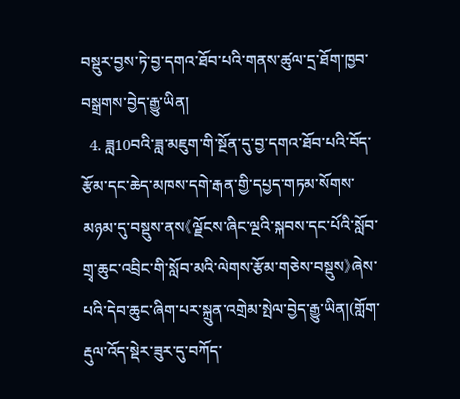བསྡུར་བྱས་ཏེ་བྱ་དགའ་ཐོབ་པའི་གནས་ཚུལ་དྲ་ཐོག་ཁྱབ་བསྒྲགས་བྱེད་རྒྱུ་ཡིན།
  4. ཟླ10བའི་ཟླ་མཇུག་གི་སྔོན་དུ་བྱ་དགའ་ཐོབ་པའི་བོད་རྩོམ་དང་ཆེད་མཁས་དགེ་རྒན་གྱི་དཔྱད་གཏམ་སོགས་མཉམ་དུ་བསྡུས་ནས《ལྗོངས་ཞིང་ལྔའི་སྐབས་དང་པོའི་སློབ་གྲྭ་ཆུང་འབྲིང་གི་སློབ་མའི་ལེགས་རྩོམ་གཅེས་བསྡུས》ཞེས་པའི་དེབ་ཆུང་ཞིག་པར་སྐྲུན་འགྲེམ་སྤེལ་བྱེད་རྒྱུ་ཡིན།(གློག་རྡུལ་འོད་སྡེར་ཟུར་དུ་བཀོད་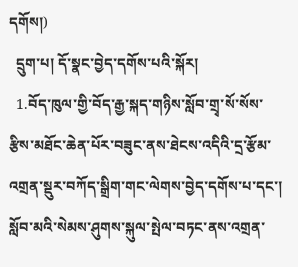དགོས།)
  དྲུག་པ། དོ་སྣང་བྱེད་དགོས་པའི་སྐོར།
  1.བོད་ཁུལ་གྱི་བོད་རྒྱ་སྐད་གཉིས་སློབ་གྲྭ་སོ་སོས་རྩིས་མཐོང་ཆེན་པོར་བཟུང་ནས་ཐེངས་འདིའི་དྲ་རྩོམ་འགྲན་སྡུར་བཀོད་སྒྲིག་གང་ལེགས་བྱེད་དགོས་པ་དང་། སློབ་མའི་སེམས་ཤུགས་སྐུལ་སྤེལ་བཏང་ནས་འགྲན་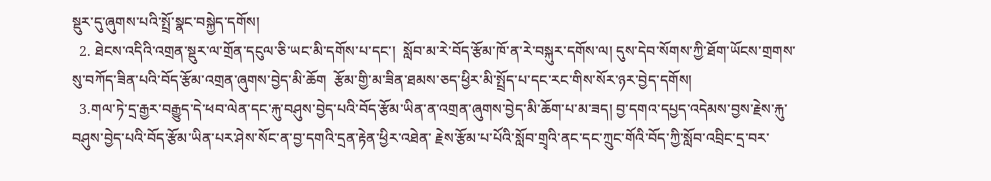སྡུར་དུ་ཞུགས་པའི་སྤྲོ་སྣང་བསྐྱེད་དགོས།
  2. ཐེངས་འདིའི་འགྲན་སྡུར་ལ་གྲོན་དངུལ་ཅི་ཡང་མི་དགོས་པ་དང་།  སློབ་མ་རེ་བོད་རྩོམ་ཁོ་ན་རེ་བསྐུར་དགོས་ལ། དུས་དེབ་སོགས་ཀྱི་ཐོག་ཡོངས་གྲགས་སུ་བཀོད་ཟིན་པའི་བོད་རྩོམ་འགྲན་ཞུགས་བྱེད་མི་ཆོག  རྩོམ་གྱི་མ་ཟིན་ཐམས་ཅད་ཕྱིར་མི་སྤྲོད་པ་དང་རང་གིས་སོར་ཉར་བྱེད་དགོས།
  3.གལ་ཏེ་དྲ་རྒྱར་བརྒྱུད་དེ་ཕབ་ལེན་དང་རྐུ་བཤུས་བྱེད་པའི་བོད་རྩོམ་ཡིན་ན་འགྲན་ཞུགས་བྱེད་མི་ཆོག་པ་མ་ཟད། བྱ་དགའ་དཔྱད་འདེམས་བྱས་རྗེས་རྐུ་བཤུས་བྱེད་པའི་བོད་རྩོམ་ཡིན་པར་ཤེས་སོང་ན་བྱ་དགའི་དྲན་རྟེན་ཕྱིར་འཐེན་ རྗེས་རྩོམ་པ་པོའི་སློབ་གྲྭའི་ནང་དང་ཀྲུང་གོའི་བོད་ཀྱི་སློབ་འབྲིང་དྲ་བར་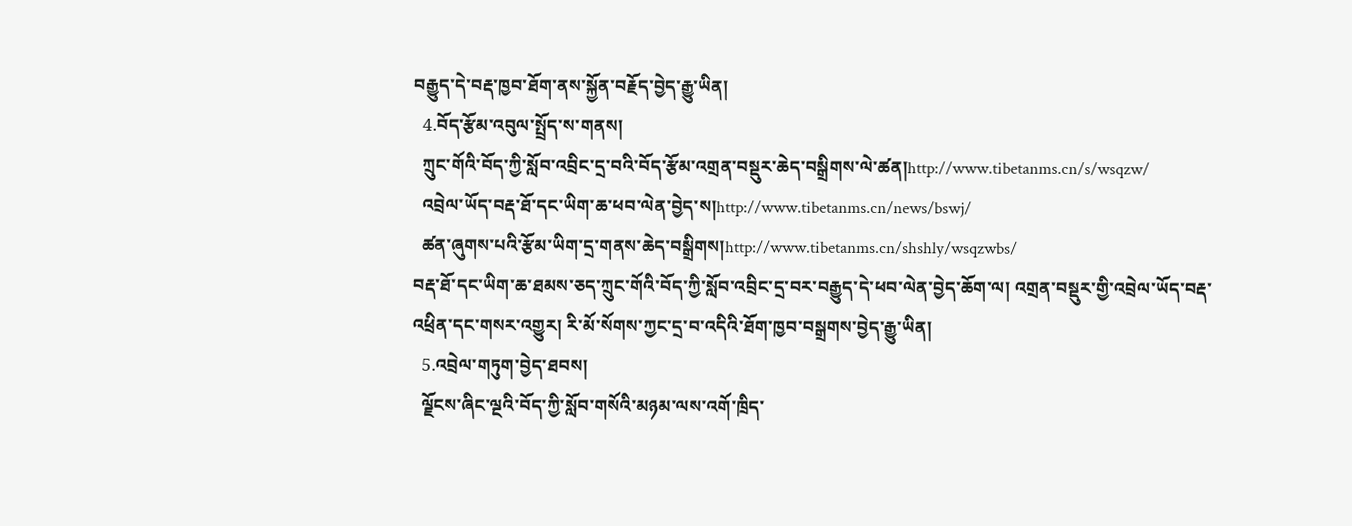བརྒྱུད་དེ་བརྡ་ཁྱབ་ཐོག་ནས་སྐྱོན་བརྗོད་བྱེད་རྒྱུ་ཡིན།
  4.བོད་རྩོམ་འབུལ་སྤྲོད་ས་གནས།
  ཀྲུང་གོའི་བོད་ཀྱི་སློབ་འབྲིང་དྲ་བའི་བོད་རྩོམ་འགྲན་བསྡུར་ཆེད་བསྒྲིགས་ལེ་ཚན།http://www.tibetanms.cn/s/wsqzw/
  འབྲེལ་ཡོད་བརྡ་ཐོ་དང་ཡིག་ཆ་ཕབ་ལེན་བྱེད་ས།http://www.tibetanms.cn/news/bswj/
  ཚན་ཞུགས་པའི་རྩོམ་ཡིག་དྲ་གནས་ཆེད་བསྒྲིགས།http://www.tibetanms.cn/shshly/wsqzwbs/
བརྡ་ཐོ་དང་ཡིག་ཆ་ཐམས་ཅད་ཀྲུང་གོའི་བོད་ཀྱི་སློབ་འབྲིང་དྲ་བར་བརྒྱུད་དེ་ཕབ་ལེན་བྱེད་ཆོག་ལ། འགྲན་བསྡུར་གྱི་འབྲེལ་ཡོད་བརྡ་འཕྲིན་དང་གསར་འགྱུར། རི་མོ་སོགས་ཀྱང་དྲ་བ་འདིའི་ཐོག་ཁྱབ་བསྒྲགས་བྱེད་རྒྱུ་ཡིན།
  5.འབྲེལ་གཏུག་བྱེད་ཐབས།
  ལྗོངས་ཞིང་ལྔའི་བོད་ཀྱི་སློབ་གསོའི་མཉམ་ལས་འགོ་ཁྲིད་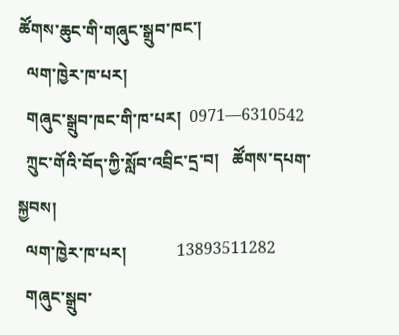ཚོགས་ཆུང་གི་གཞུང་སྒྲུབ་ཁང་།
  ལག་ཁྱེར་ཁ་པར།
  གཞུང་སྒྲུབ་ཁང་གི་ཁ་པར།  0971—6310542
  ཀྲུང་གོའི་བོད་ཀྱི་སློབ་འབྲིང་དྲ་བ།   ཚོགས་དཔག་སྐྱབས།
  ལག་ཁྱེར་ཁ་པར།            13893511282
  གཞུང་སྒྲུབ་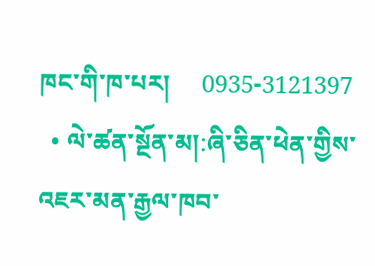ཁང་གི་ཁ་པར།     0935-3121397
  • ལེ་ཚན་སྔོན་མ།:ཞི་ཅིན་ཕེན་གྱིས་འཇར་མན་རྒྱལ་ཁབ་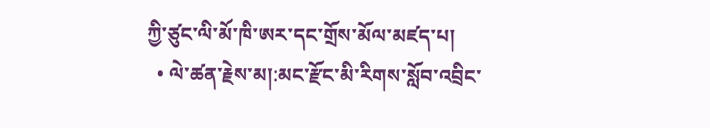ཀྱི་ཙུང་ལི་མོ་ཁི་ཨར་དང་གྲོས་མོལ་མཛད་པ།
  • ལེ་ཚན་རྗེས་མ།:མང་རྫོང་མི་རིགས་སློབ་འབྲིང་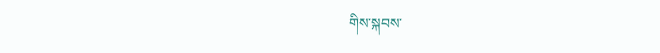གིས་སྐབས་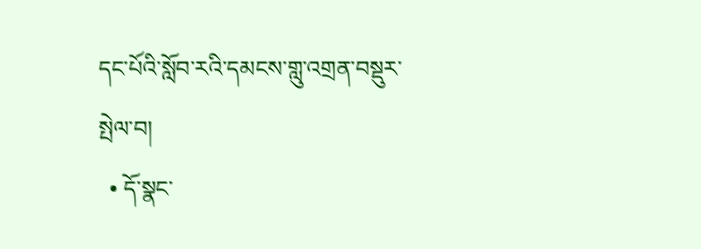དང་པོའི་སློབ་རའི་དམངས་གླུ་འགྲན་བསྡུར་སྤེལ་བ།
  • དོ་སྣང་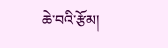ཆེ་བའི་རྩོམ།